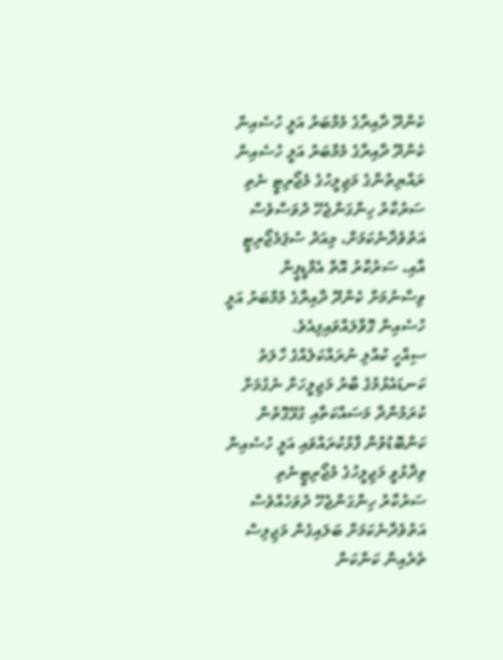ކެންދޫ ދާއިރާގެ މެމްބަރު އަލީ ހުސެއިން
ކެންދޫ ދާއިރާގެ މެމްބަރު އަލީ ހުސެއިން
ރައްޔިތުންގެ މަޖިލީހުގެ މެޖޯރިޓީ ނެތި ސަރުކާރު ހިންގަންޖެހޭ ދުވަސްވެސް އަތުވެދާނެކަމަށް، މިއަދު ސުޕަމެޖޯރިޓީ އާއި، ސަރުކާރު އޮތް އެމްޑީޕީން ވިސްނުމަށް ކެންދޫ ދާއިރާގެ މެމްބަރު އަލީ ހުސެއިން ގޮވާލައްވައިފިއެވެ.
ސިއްހީ ކުއްލި ނުރައްކަލެއްގެ ހާލަތު ކަނޑައެޅުމުގެ ބާރު މަޖިލީހަށް ނެގުމަށް ކުރަމުންދާ މަސައްކަތާއި ގުޅޭގޮތުން ކަންބޮޑުވުން ފާޅުކުރައްވައި އަލީ ހުސެއިން ވިދާޅުވީ މަޖިލީހުގެ މެޖޯރިޓީނެތި ސަރުކާރު ހިންގަންޖެހޭ ދުވަހެއްވެސް އަތުވެދާނެކަމަށް ބަލައިގެން މަޖިލިސް ތެރެއިން ކަންކަން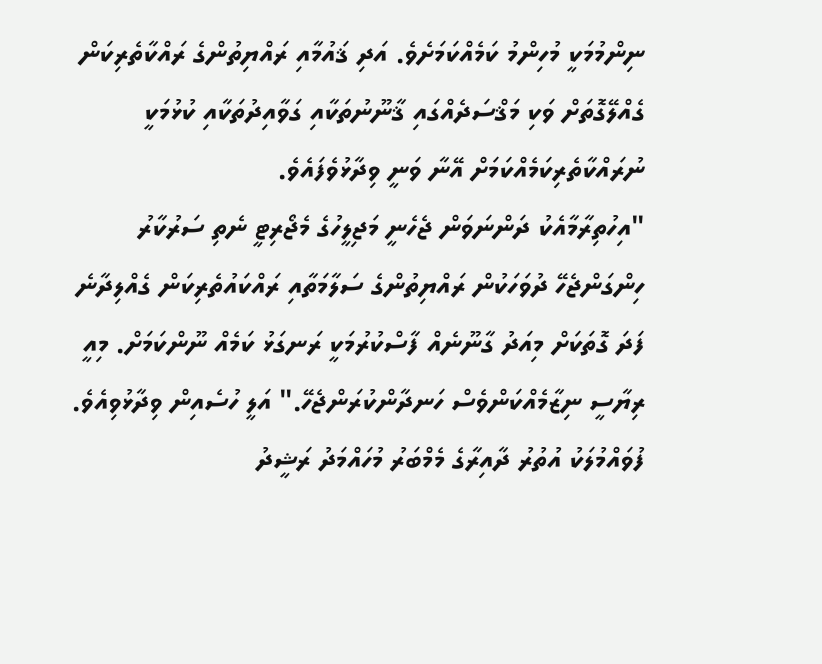ނިންމުމަކީ މުހިންމު ކަމެއްކަމަށެވެ. އަދި ޤައުމާއި ރައްޔިތުންގެ ރައްކާތެރިކަން ގެއްލޭގޮތަށް ވަކި މަޤްސަދެއްގައި ޤާނޫނުތަކާއި ގަވާއިދުތަކާއި ކުޅުމަކީ ނުރައްކާތެރިކަމެއްކަމަށް އޭނާ ވަނީ ވިދާޅުވެފައެވެ.
"އިހުތިރާމާއެކު ދަންނަވަން ޖެހެނީ މަޖިލީހުގެ މެޖޯރިޓީ ނެތި ސަރުކާރު ހިންގަންޖެހޭ ދުވަހަކުން ރައްޔިތުންގެ ސަލާމަތާއި ރައްކައުތެރިކަން ގެއްލިދާނެ ފަދަ ގޮތަކަށް މިއަދު ގާނޫނެއް ފާސްކުރުމަކީ ރަނގަޅު ކަމެއް ނޫންކަމަށް. މިއީ ރިޔާސީ ނިޒާމެއްކަންވެސް ހަނދާންކުރަންޖެހޭ." އަލީ ހުސެއިން ވިދާޅުވިއެވެ.
ފުވައްމުލަކު އުތުރު ދާއިރާގެ މެމްބަރު މުހައްމަދު ރަޝީދު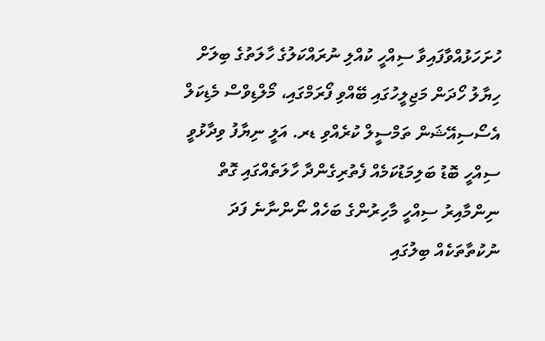ހުށަހަޅުއްވާފައިވާ ސިއްހީ ކުއްލި ނުރައްކަލުގެ ހާލަތުގެ ބިލަށް ހިޔާލު ހޯދަން މަޖިލީހުގައި ބޭއްވި ފޯރަމްގައި، މޯލްޑިވްސް މެޑިކަލް އެސޯސިއޭޝަން ތަމްސީލް ކުރެއްވި ޑރ. އަލީ ނިޔާފު ވިދާޅުވީ ސިއްހީ ބޮޑު ބަލިމަޑުކަމެއް ފެތުރިގެންދާ ހާލަތެއްގައި ގޮތް ނިންމާއިރު ސިއްހީ މާހިރުންގެ ބަހެއް ނޯންނާނެ ފަދަ ނުކުތާތަކެއް ބިލުގައި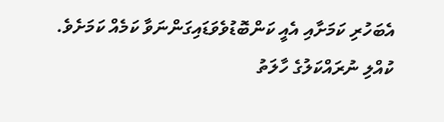އެބަހުރި ކަމަށާއި އެއީ ކަންބޮޑުވެވަޑައިގަންނަވާ ކަމެއް ކަމަށެވެ.
ކުއްލި ނުރައްކަލުގެ ހާލަތު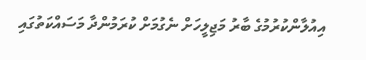އިއުލާންކުރުމުގެ ބާރު މަޖިލީހަށް ނެގުމަށް ކުރަމުންދާ މަސައްކަތުގައި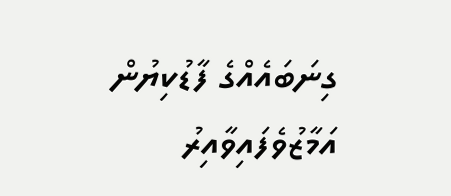ގިނަބައެއްގެ ފާޑުކިޔުން އަމާޒުވެފައިވާއިރު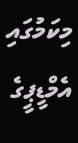މިކަމުގައި އެމްޑީޕީގެ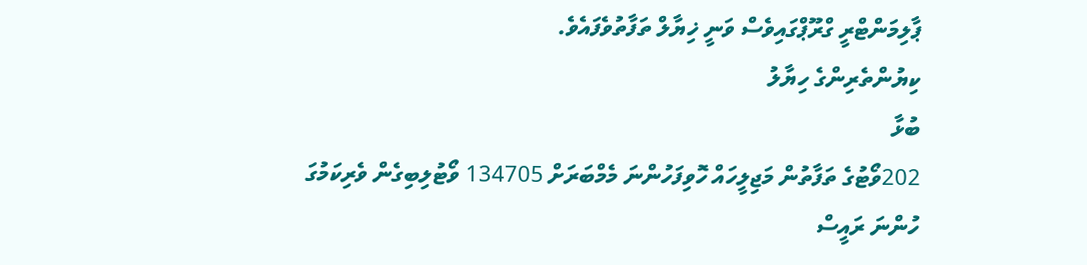ޕާލިމަންޓްރީ ގްރޫޕްގައިވެސް ވަނީ ޚިޔާލް ތަފާތުވެފައެވެ.
ކިޔުންތެރިންގެ ހިޔާލު
ބުޅާ
202ވޯޓުގެ ތަފާތުން މަޖިލީހައް ހޮވިފަހުންނަ މެމްބަރަށް 134705 ވޯޓުލިބިގެން ވެރިކަމުގަ ހުންނަ ރައީސް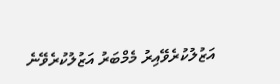އަޒުލުކުރެވޭއިރު މެމްބަރު އަޒުލުކުރެވޭނެ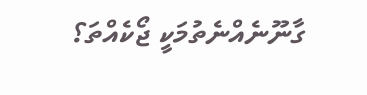ގާނޫނެއްނެތުމަކީ ޖޯކެއްތަ؟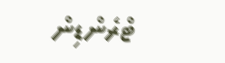ޓްރެންޑިން